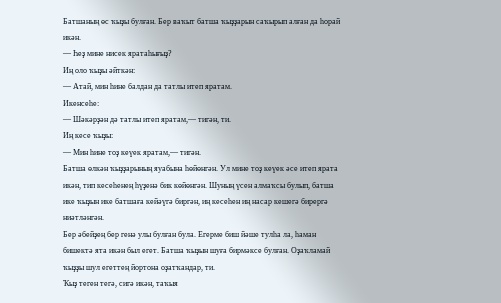Батшаның өс ҡыҙы булған. Бер ваҡыт батша ҡыҙҙарын саҡырып алған да һорай икән.
— Һеҙ мине нисек яратаһығыҙ?
Иң оло ҡыҙы әйткән:
— Атай, мин һине балдан да татлы итеп яратам.
Икенсеһе:
— Шәкәрҙән дә татлы итеп яратам,— тигән, ти.
Иң кесе ҡыҙы:
— Мин һине тоҙ кеүек яратам,— тигән.
Батша өлкән ҡыҙҙарының яуабына һөйөнгән. Ул мине тоҙ кеүек әсе итеп ярата икән, тип кесеһенең һүҙенә бик көйөнгән. Шуның үсен алмаҡсы булып, батша ике ҡыҙын ике батшаға кейәүгә биргән, иң кесеһен иң насар кешегә бирергә ниәтләнгән.
Бер әбейҙең бер генә улы булған була. Егерме биш йәше тулһа ла, һаман бишектә ята икән был егет. Батша ҡыҙын шуға бирмәксе булған. Оҙаҡламай ҡыҙҙы шул егеттең йортона оҙатҡандар, ти.
Ҡыҙ теген тегә, сигә икән, таҡыя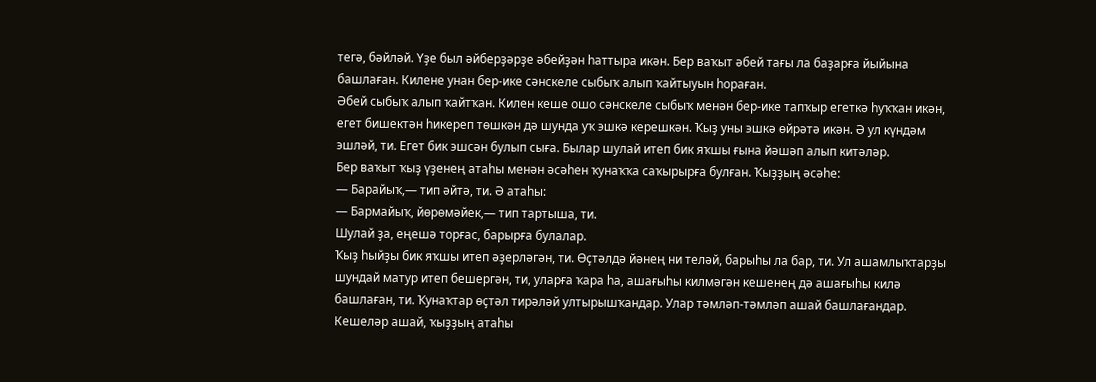тегә, бәйләй. Үҙе был әйберҙәрҙе әбейҙән һаттыра икән. Бер ваҡыт әбей тағы ла баҙарға йыйына башлаған. Килене унан бер-ике сәнскеле сыбыҡ алып ҡайтыуын һораған.
Әбей сыбыҡ алып ҡайтҡан. Килен кеше ошо сәнскеле сыбыҡ менән бер-ике тапҡыр егеткә һуҡҡан икән, егет бишектән һикереп төшкән дә шунда уҡ эшкә керешкән. Ҡыҙ уны эшкә өйрәтә икән. Ә ул күндәм эшләй, ти. Егет бик эшсән булып сыға. Былар шулай итеп бик яҡшы ғына йәшәп алып китәләр.
Бер ваҡыт ҡыҙ үҙенең атаһы менән әсәһен ҡунаҡҡа саҡырырға булған. Ҡыҙҙың әсәһе:
— Барайыҡ,— тип әйтә, ти. Ә атаһы:
— Бармайыҡ, йөрөмәйек,— тип тартыша, ти.
Шулай ҙа, еңешә торғас, барырға булалар.
Ҡыҙ һыйҙы бик яҡшы итеп әҙерләгән, ти. Өҫтәлдә йәнең ни теләй, барыһы ла бар, ти. Ул ашамлыҡтарҙы шундай матур итеп бешергән, ти, уларға ҡара һа, ашағыһы килмәгән кешенең дә ашағыһы килә башлаған, ти. Ҡунаҡтар өҫтәл тирәләй ултырышҡандар. Улар тәмләп-тәмләп ашай башлағандар.
Кешеләр ашай, ҡыҙҙың атаһы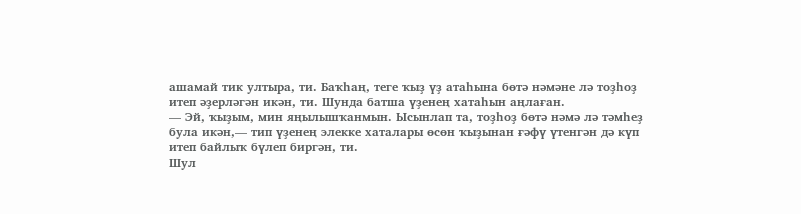ашамай тик ултыра, ти. Баҡһаң, теге ҡыҙ үҙ атаһына бөтә нәмәне лә тоҙһоҙ итеп әҙерләгән икән, ти. Шунда батша үҙенең хатаһын аңлаған.
— Эй, ҡыҙым, мин яңылышҡанмын. Ысынлап та, тоҙһоҙ бөтә нәмә лә тәмһеҙ була икән,— тип үҙенең элекке хаталары өсөн ҡыҙынан ғәфү үтенгән дә күп итеп байлыҡ бүлеп биргән, ти.
Шул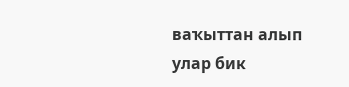ваҡыттан алып улар бик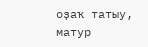оҙаҡ татыу, матур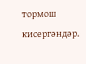тормош кисергәндәр.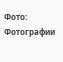Фото:
Фотографии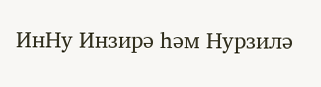ИнНу Инзирә һәм Нурзилә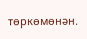төркөмөнән.